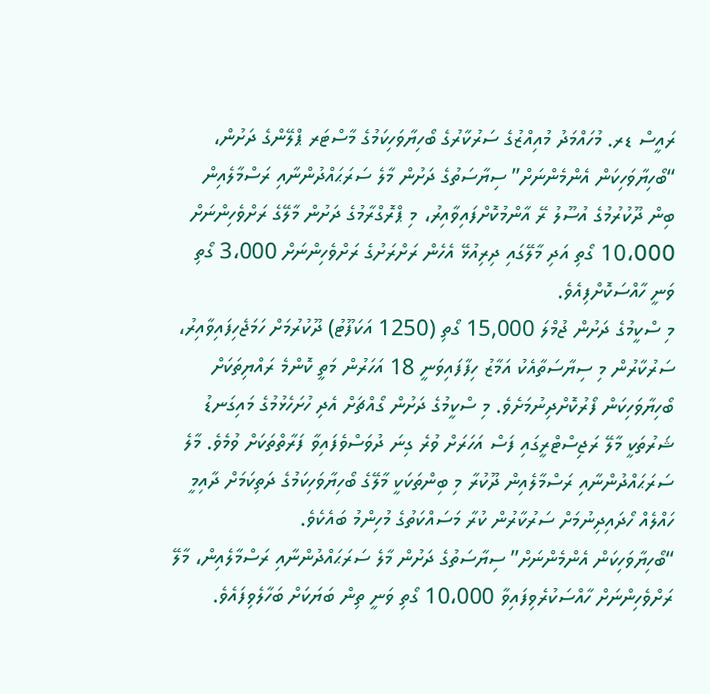ރައީސް ޑރ. މުހައްމަދު މުއިއްޒުގެ ސަރުކާރުގެ ބޯހިޔާވަހިކަމުގެ މާސްޓަރ ޕްލޭންގެ ދަށުން، “ބޯހިޔާވަހިކަން އެންމެންނަށް” ސިޔާސަތުގެ ދަށުން މާލެ ސަރަޙައްދުންނާއި ރަސްމާލެއިން ބިން ދޫކުރުމުގެ އުސޫލު ރޭ އާންމުކޮށްފައިވާއިރު، މި ޕްރޮގްރާމުގެ ދަށުން މާލޭގެ ރަށްވެހިންނަށް 10،000 ގޯތި އަދި މާލޭގައި ދިރިއުޅޭ އެހެން ރަށްރަށުގެ ރަށްވެހިންނަށް 3،000 ގޯތި ވަނީ ހާއްސަކޮށްފިއެވެ.
މި ސްކީމުގެ ދަށުން ޖުމްލަ 15,000 ގޯތި (1250 އަކަފޫޓު) ދޫކުރުމަށް ހަމަޖެހިފައިވާއިރު، ސަރުކާރުން މި ސިޔާސަތާއެކު އަމާޒު ހިފާފައިވަނީ 18 އަހަރުން މަތީ ކޮންމެ ރައްޔިތަކަށް ބޯހިޔާވަހިކަން ފޯރުކޮށްދިނުމަށެވެ. މި ސްކީމުގެ ދަށުން ގޯއްޗަށް އެދި ހުށަހެޅުމުގެ މައިގަނޑު ޝަރުތަކީ މާލޭ ރަޖިސްޓްރީގައި ފަސް އަހަރަށް ވުރެ ގިނަ ދުވަސްވެފައިވާ ފަރާތްތަކަށް ވުމެވެ. މާލެ ސަރަޙައްދުންނާއި ރަސްމާލެއިން ދޫކުރާ މި ބިންތަކަކީ މާލޭގެ ބޯހިޔާވަހިކަމުގެ ދަތިކަމަށް ދާއިމީ ހައްލެއް ހޯދައިދިނުމަށް ސަރުކާރުން ކުރާ މަސައްކަތުގެ މުހިންމު ބައެކެވެ.
“ބޯހިޔާވަހިކަން އެންމެންނަށް” ސިޔާސަތުގެ ދަށުން މާލެ ސަރަޙައްދުންނާއި ރަސްމާލެއިން، މާލޭ ރަށްވެހިންނަށް ހާއްސަކުރެވިފައިވާ 10،000 ގޯތި ވަނީ ތިން ބަޔަކަށް ބަހާލެވިފައެވެ.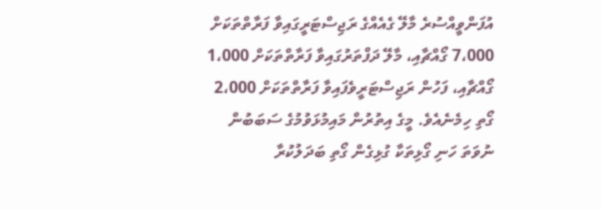އުފަންވީއްސުރެ މާލޭ ގެއެއްގެ ރަޖިސްޓަރީގައިވާ ފަރާތްތަކަށް 7،000 ގޯއްޗާއި، މާލޭ ދަފްތަރުގައިވާ ފަރާތްތަކަށް 1،000 ގޯއްޗާއި، ފަހުން ރަޖިސްޓަރީވެފައިވާ ފަރާތްތަކަށް 2،000 ގޯތި ހިމެނެއެވެ. މީގެ އިތުރުން މައިމުޅަވުމުގެ ސަބަބުން ނުވަތަ ހަނި ގޯޅިތަކާ ގުޅިގެން ގޯތި ބަދަލުކުރާ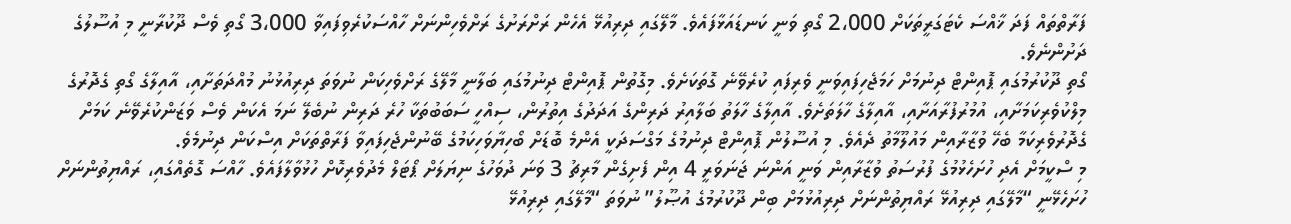ފަރާތްތައް ފަދަ ޚާއްސަ ކެޓަގަރީތަކަށް 2،000 ގޯތި ވަނީ ކަނޑައަޅާފައެވެ. މާލޭގައި ދިރިއުޅޭ އެހެން ރަށްރަށުގެ ރަށްވެހިންނަށް ހާއްސަކުރެވިފައިވާ 3،000 ގޯތި ވެސް ދޫކުރާނީ މި އުސޫލުގެ ދަށުންނެވެ.
ގޯތި ދޫކުރުމުގައި ޕޮއިންޓް ދިނުމަށް ހަމަޖެހިފައިވަނީ ވެރިފައި ކުރެވޭނެ ގޮތަކަށެވެ. މިގޮތުން ޕޮއިންޓް ދިނުމުގައި ބަލާނީ މާލޭގެ ރަށްވެހިކަން ނުވަތަ ދިރިއުޅުނު މުއްދަތަށާއި، އާއިލާގެ ގޯތި ގެދޮރުގެ މިލްކުވެރިކަމަށާއި، އުމުރުފުރާއަށާއި، އާއިލާގެ ހާލަތަށެވެ. އާއިލާގެ ހާލަތު ބަލާއިރު ދަރިންގެ އަދަދުގެ އިތުރުން، ސިއްހީ ސަބަބުތަކާ ހުރެ ދަރިން ނުބެލޭ ނަމަ އެކަން ވެސް ވަޒަންކުރެވޭނެ ކަމަށް ގެދޮރުވެރިކަމާ ބެހޭ ވުޒާރާއިން މައުލޫމާތު ދެއެވެ. މި އުސޫލުން ޕޮއިންޓް ދިނުމުގެ މަގްސަދަކީ އެންމެ ބޮޑަށް ބޯހިޔާވަހިކަމުގެ ބޭނުންޖެހިފައިވާ ފަރާތްތަކަށް އިސްކަން ދިނުމެވެ.
މި ސްކީމަށް އެދި ހުށަހެޅުމުގެ ފުރުސަތު ވުޒާރާއިން ވަނީ އަންނަ ޖަނަވަރީ 4 އިން ފެށިގެން މާރިޗު 3 ވަނަ ދުވަހުގެ ނިޔަލަށް ޕޯޓަލް މެދުވެރިކޮށް ހުޅުވާލާފައެވެ. ހާއްސަ ގޮތެއްގައި، ރައްޔިތުންނަށް ހުށަހެޅޭނީ “މާލޭގައި ދިރިއުޅޭ ރައްޔިތުންނަށް ދިރިއުޅުމަށް ބިން ދޫކުރުމުގެ އުޞޫލު” ނުވަތަ “މާލޭގައި ދިރިއުޅޭ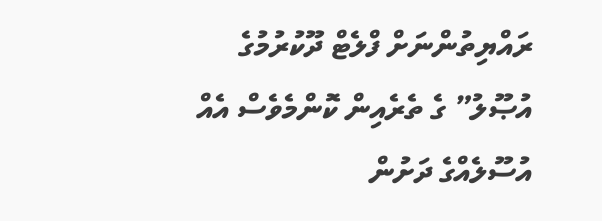ރައްޔިތުންނަށް ފްލެޓް ދޫކުރުމުގެ އުޞޫލު” ގެ ތެރެއިން ކޮންމެވެސް އެއް އުސޫލެއްގެ ދަށުން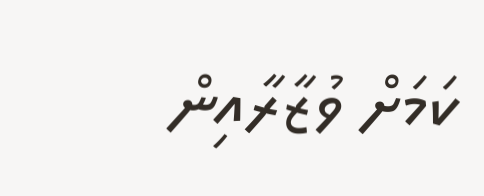ކަމަށް ވުޒާރާއިން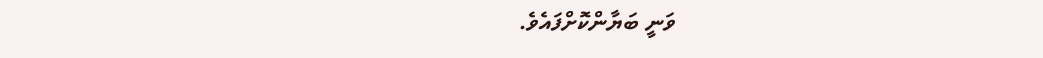ވަނީ ބަޔާންކޮށްފައެވެ.